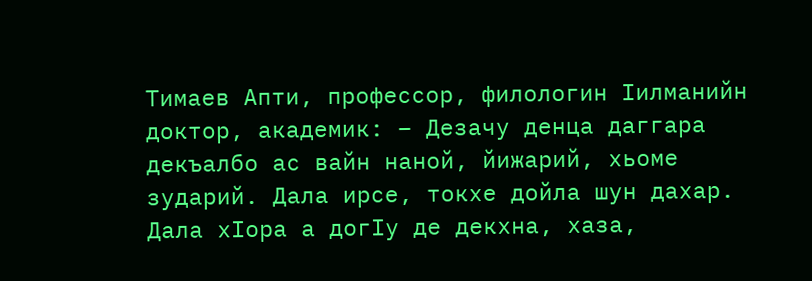Тимаев Апти, профессор, филологин Iилманийн доктор, академик: – Дезачу денца даггара декъалбо ас вайн наной, йижарий, хьоме зударий. Дала ирсе, токхе дойла шун дахар. Дала хIора а догIу де декхна, хаза,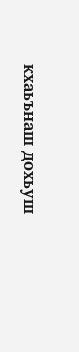кхаьънаш дохьуш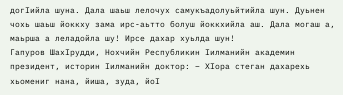догIийла шуна. Дала шаьш лелочух самукъадолуьйтийла шун. Дуьнен чохь шаьш йоккху зама ирс-аьтто болуш йоккхийла аш. Дала могаш а, маьрша а леладойла шу! Ирсе дахар хуьлда шун!
Гапуров ШахIрудди, Нохчийн Республикин Iилманийн академин президент, историн Iилманийн доктор: – ХIора стеган дахарехь хьомениг нана, йиша, зуда, йоI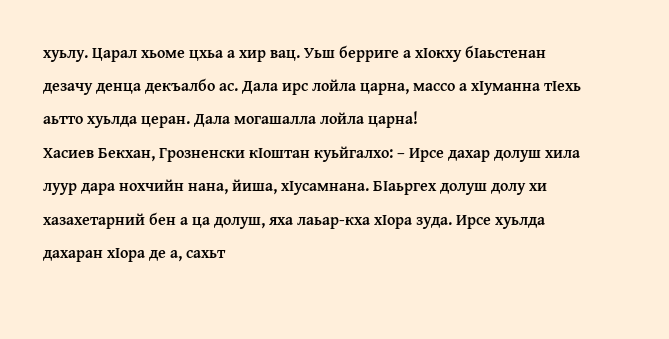хуьлу. Царал хьоме цхьа а хир вац. Уьш берриге а хIокху бIаьстенан дезачу денца декъалбо ас. Дала ирс лойла царна, массо а хIуманна тIехь аьтто хуьлда церан. Дала могашалла лойла царна!
Хасиев Бекхан, Грозненски кIоштан куьйгалхо: – Ирсе дахар долуш хила луур дара нохчийн нана, йиша, хIусамнана. БIаьргех долуш долу хи хазахетарний бен а ца долуш, яха лаьар-кха хIора зуда. Ирсе хуьлда дахаран хIора де а, сахьт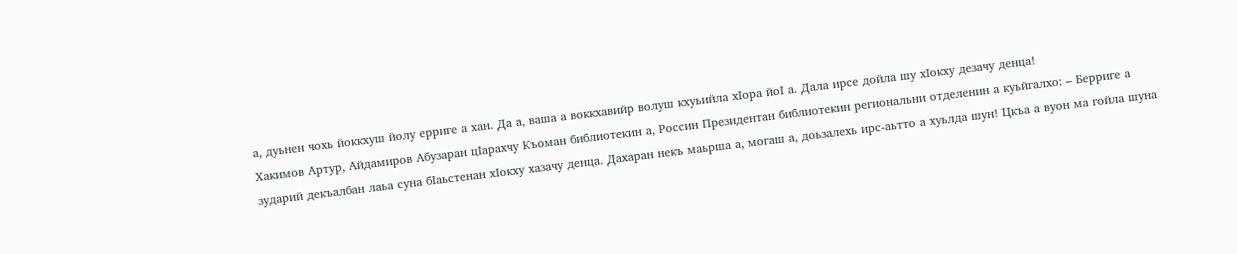а, дуьнен чохь йоккхуш йолу ерриге а хан. Да а, ваша а воккхавийр волуш кхуьийла хIора йоI а. Дала ирсе дойла шу хIокху дезачу денца!
Хакимов Артур, Айдамиров Абузаран цIарахчу Къоман библиотекин а, Россин Президентан библиотекин региональни отделенин а куьйгалхо: – Берриге а зударий декъалбан лаьа суна бIаьстенан хIокху хазачу денца. Дахаран некъ маьрша а, могаш а, доьзалехь ирс-аьтто а хуьлда шун! Цкъа а вуон ма гойла шуна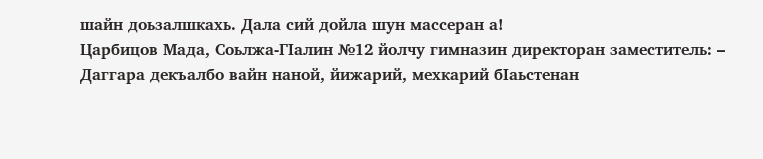шайн доьзалшкахь. Дала сий дойла шун массеран а!
Царбицов Мада, Соьлжа-ГIалин №12 йолчу гимназин директоран заместитель: – Даггара декъалбо вайн наной, йижарий, мехкарий бIаьстенан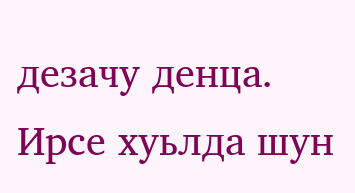дезачу денца. Ирсе хуьлда шун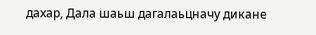дахар, Дала шаьш дагалаьцначу дикане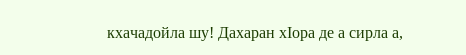кхачадойла шу! Дахаран хIора де а сирла а,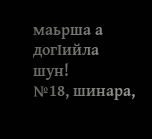маьрша а догIийла шун!
№18, шинара,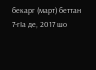бекарг (март) беттан 7-гIа де, 2017 шо